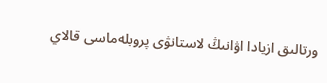ورتالىق ازيادا اۋانىڭ لاستانۋى پروبلەماسى قالاي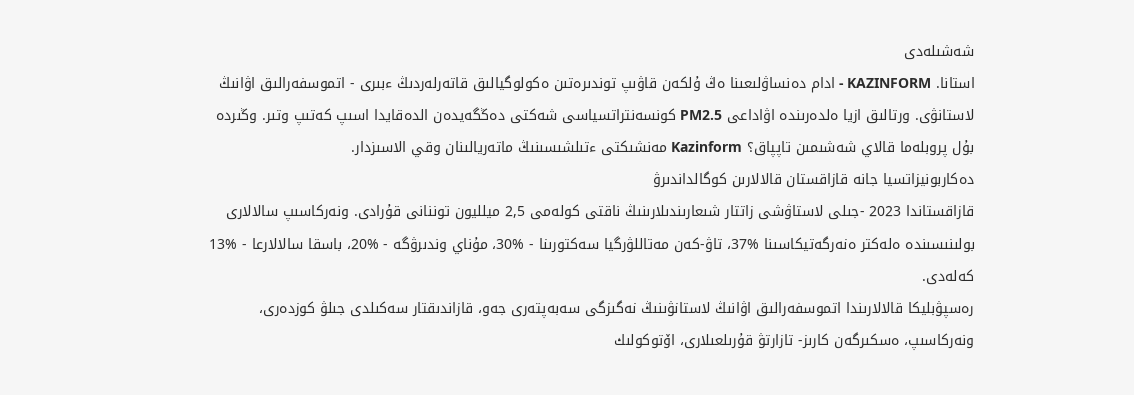شەشىلەدى
استانا. KAZINFORM - ادام دەنساۋلىعىنا ەڭ ۇلكەن قاۋىپ توندىرەتىن ەكولوگيالىق قاتەرلەردىڭ ءبىرى - اتموسفەرالىق اۋانىڭ لاستانۋى. ورتالىق ازيا ەلدەرىندە اۋاداعى PM2.5 كونسەنتراتسياسى شەكتى دەڭگەيدەن الدەقايدا اسىپ كەتىپ وتىر. وڭىردە بۇل پروبلەما قالاي شەشىمىن تاپپاق؟ Kazinform مەنشىكتى ءتىلشىسىنىڭ ماتەريالىنان وقي الاسىزدار.
دەكاربونيزاتسيا جانە قازاقستان قالالارىن كوگالداندىرۋ
قازاقستاندا 2023 -جىلى لاستاۋشى زاتتار شىعارىندىلارىنىڭ ناقتى كولەمى 2,5 ميلليون توننانى قۇرادى. ونەركاسىپ سالالارى بولىنىسىندە ەلەكتر ەنەرگەتيكاسىنا %37، تاۋ-كەن مەتاللۋرگيا سەكتورىنا - %30، مۇناي وندىرۋگە - %20، باسقا سالالارعا - %13 كەلەدى.
رەسپۋبليكا قالالارىندا اتموسفەرالىق اۋانىڭ لاستانۋىنىڭ نەگىزگى سەبەپتەرى جەو، قازاندىقتار سەكىلدى جىلۋ كوزدەرى، ونەركاسىپ، ەسكىرگەن كارىز- تازارتۋ قۇرىلعىلارى، اۆتوكولىك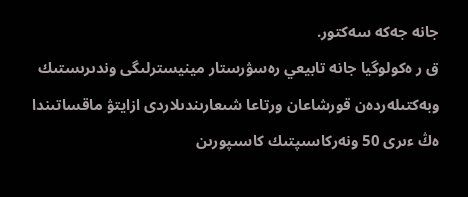جانە جەكە سەكتور.
ق ر ەكولوگيا جانە تابيعي رەسۋرستار مينيسترلىگى وندىرىستىك وبەكتىلەردەن قورشاعان ورتاعا شىعارىندىلاردى ازايتۋ ماقساتىندا ەڭ ءىرى 50 ونەركاسىپتىك كاسىپورىن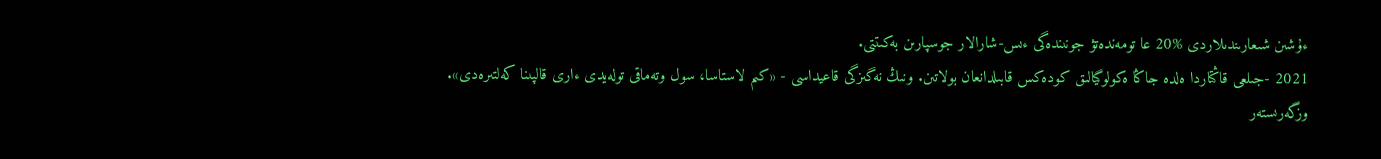ءۇشىن شىعارىندىلاردى %20 عا تومەندەتۋ جونىندەگى ءىس-شارالار جوسپارىن بەكىتتى.
2021 -جىلعى قاڭتاردا ەلدە جاڭا ەكولوگيالىق كودەكس قابىلدانعان بولاتىن. ونىڭ نەگىزگى قاعيداسى - «كىم لاستاسا، سول وتەماقى تولەيدى ءارى قالپىنا كەلتىرەدى».
وزگەرىستەر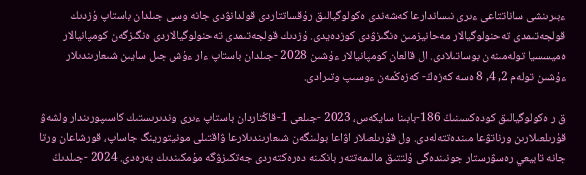ءبىرىنشى ساناتتاعى ءىرى نىساندارعا كەشەندى ەكولوگيالىق رۇقساتتاردى قولدانۋدى جانە وسى جىلدان باستاپ ۇزدىك قولجەتىمدى تەحنولوگيالار مەحانيزمىن ەنگىزۋدى كوزدەيدى. ۇزدىك قولجەتىمدى تەحنولوگيالاردى ەنگىزگەن كومپانيالار ەميسسيا تولەمىنەن بوساتىلادى. ال قالعان كومپانيالار ءۇشىن 2028 -جىلدان باستاپ ءار ءۇش جىل سايىن شىعارىندىلار ءۇشىن تولەم 2, 4, 8 ەسە كەزەڭ- كەزەڭمەن ءوسىپ وتىرادى.

ق ر ەكولوگيالىق كودەكسىنىڭ 186-بابىنا سايكەس، 2023 -جىلعى 1-قاڭتاردان باستاپ ءىرى وندىرىستىك كاسىپورىندار ولشەۋ قۇرىلعىلارىن ورناتۋعا مىندەتتەلەدى. ول قۇرىلعىلار اۋاعا بولىنگەن شىعارىندىلارعا ۋاقتىلى مونيتورينگ جاساپ، قورشاعان ورتا جانە تابيعي رەسۋرستار جونىندەگى ۇلتتىق مالىمەتتەر بانكىنە دەرەكتەردى جەتكىزۋگە مۇمكىندىك بەرەدى. 2024 -جىلدىڭ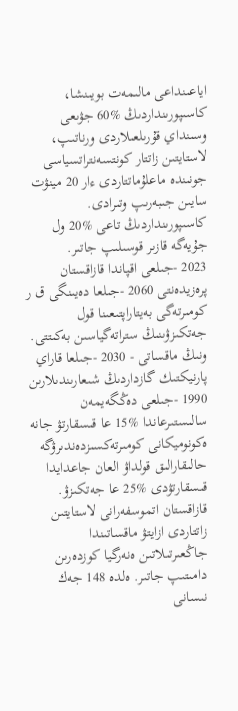اياعىنداعى مالىمەت بويىنشا، كاسىپورىنداردىڭ %60 جۋىعى وسىنداي قۇرىلعىلاردى ورناتىپ، لاستايتىن زاتتار كونتسەنتراتسياسى جونىندە ماعلۇماتتاردى ءار 20 مينۋت سايىن جىبەرىپ وتىرادى. كاسىپورىنداردىڭ تاعى %20 ول جۇيەگە قازىر قوسىلىپ جاتىر.
2023 -جىلعى اقپاندا قازاقستان پرەزيدەنتى 2060 -جىلعا دەيىنگى ق ر كومىرتەگى بەيتاراپتىعىنا قول جەتكىزۋىنىڭ ستراتەگياسىن بەكىتتى. ونىڭ ماقساتى - 2030 -جىلعا قاراي پارنيكتىك گازداردىڭ شىعارىندىلارىن 1990 -جىلعى دەڭگەيمەن سالىستىرعاندا %15 عا قىسقارتۋ جانە ەكونوميكانى كومىرتەكسىزدەندىرۋگە حالىقارالىق قولداۋ العان جاعدايدا قىسقارتۋدى %25 عا جەتكىزۋ.
قازاقستان اتموسفەرانى لاستايتىن زاتتاردى ازايتۋ ماقساتىندا جاڭعىرتىلاتىن ەنەرگيا كوزدەرىن دامىتىپ جاتىر. ەلدە 148 جەك نىسانى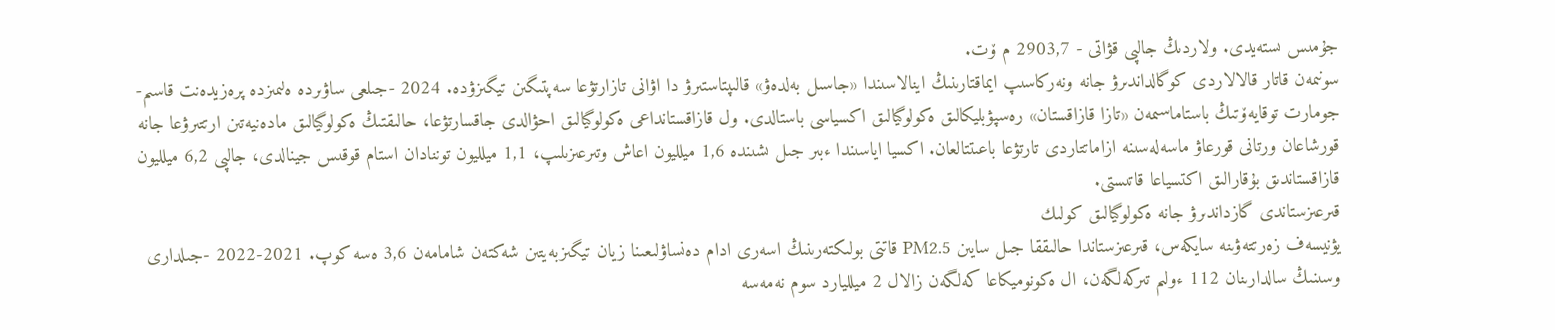جۇمىس ىستەيدى. ولاردىڭ جالپى قۋاتى - 2903,7 م ۆت.
سونىمەن قاتار قالالاردى كوگالداندىرۋ جانە ونەركاسىپ ايماقتارىنىڭ اينالاسىندا «جاسىل بەلدەۋ» قالىپتاستىرۋ دا اۋانى تازارتۋعا سەپتىگىن تيگىزۋدە. 2024 -جىلعى ساۋىردە ەلىمىزدە پرەزيدەنت قاسىم-جومارت توقايەۆتىڭ باستاماسىمەن «تازا قازاقستان» رەسپۋبليكالىق ەكولوگيالىق اكسياسى باستالدى. ول قازاقستانداعى ەكولوگيالىق احۋالدى جاقسارتۋعا، حالىقتىڭ ەكولوگيالىق مادەنيەتىن ارتتىرۋعا جانە قورشاعان ورتانى قورعاۋ ماسەلەسىنە ازاماتتاردى تارتۋعا باعىتتالعان. اكسيا اياسىندا ءبىر جىل ىشىندە 1,6 ميلليون اعاش وتىرعىزىلىپ، 1,1 ميلليون توننادان استام قوقىس جينالدى، جالپى 6,2 ميلليون قازاقستاندىق بۇقارالىق اكتسياعا قاتىستى.
قىرعىزستاندى گازداندىرۋ جانە ەكولوگيالىق كولىك
يۋنيسەف زەرتتەۋىنە سايكەس، قىرعىزستاندا حالىققا جىل سايىن PM2.5 قاتتى بولىكتەرىنىڭ اسەرى ادام دەنساۋلىعىنا زيان تيگىزبەيتىن شەكتەن شامامەن 3,6 ەسە كوپ. 2021-2022 -جىلدارى وسىنىڭ سالدارىنان 112 ءولىم تىركەلگەن، ال ەكونوميكاعا كەلگەن زالال 2 ميلليارد سوم نەمەسە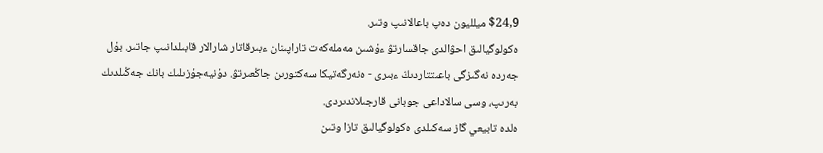$24,9 ميلليون دەپ باعالانىپ وتىر.
ەكولوگيالىق احۋالدى جاقسارتۋ ءۇشىن مەملەكەت تاراپىنان ءبىرقاتار شارالار قابىلدانىپ جاتىر. بۇل جەردە نەگىزگى باعىتتاردىڭ ءبىرى - ەنەرگەتيكا سەكتورىن جاڭعىرتۋ. دۇنيەجۇزىلىك بانك جەڭىلدىك بەرىپ، وسى سالاداعى جوبانى قارجىلاندىردى.
ەلدە تابيعي گاز سەكىلدى ەكولوگيالىق تازا وتىن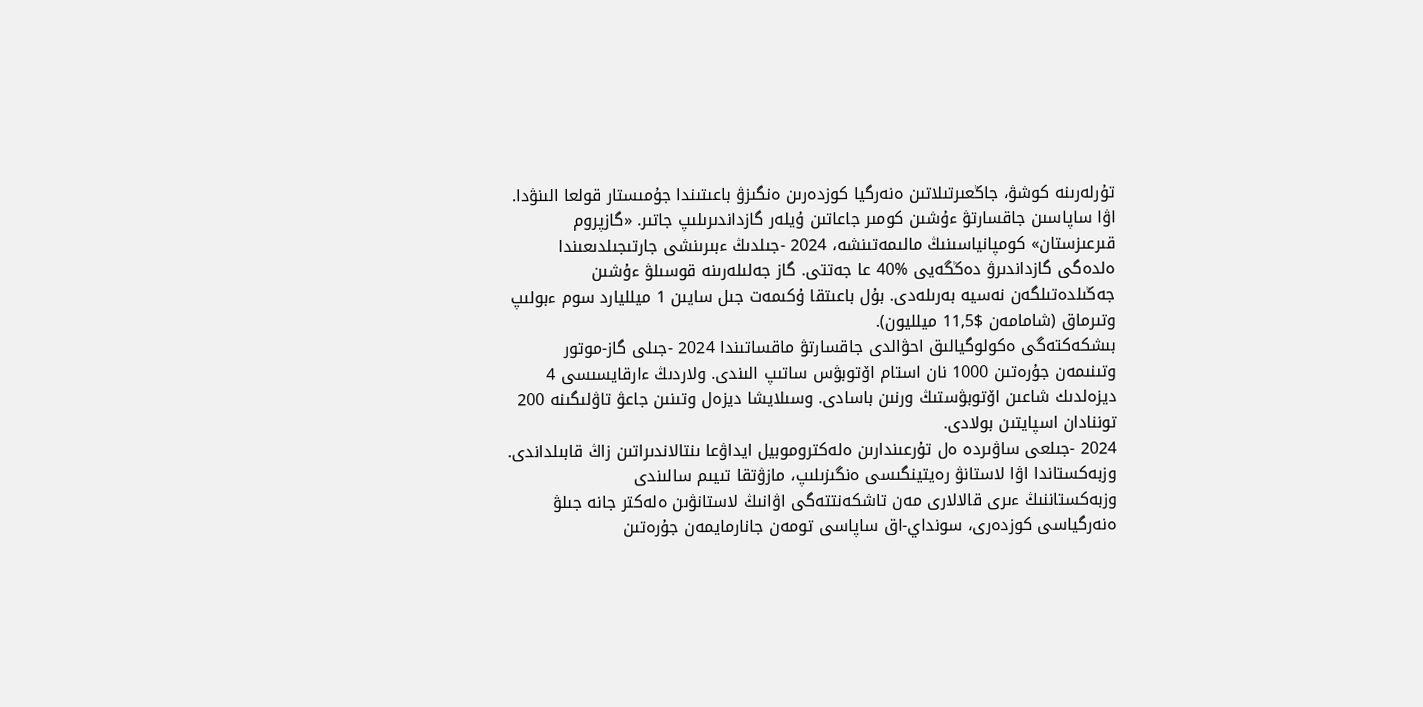تۇرلەرىنە كوشۋ، جاڭعىرتىلاتىن ەنەرگيا كوزدەرىن ەنگىزۋ باعىتىندا جۇمىستار قولعا الىنۋدا. اۋا ساپاسىن جاقسارتۋ ءۇشىن كومىر جاعاتىن ۇيلەر گازداندىرىلىپ جاتىر. «گازپروم قىرعىزستان» كومپانياسىنىڭ مالىمەتىنشە، 2024 -جىلدىڭ ءبىرىنشى جارتىجىلدىعىندا ەلدەگى گازداندىرۋ دەڭگەيى %40 عا جەتتى. گاز جەلىلەرىنە قوسىلۋ ءۇشىن جەڭىلدەتىلگەن نەسيە بەرىلەدى. بۇل باعىتقا ۇكىمەت جىل سايىن 1 ميلليارد سوم ءبولىپ وتىرماق (شامامەن $11,5 ميلليون).
بىشكەكتەگى ەكولوگيالىق احۋالدى جاقسارتۋ ماقساتىندا 2024 -جىلى گاز-موتور وتىنىمەن جۇرەتىن 1000 نان استام اۆتوبۋس ساتىپ الىندى. ولاردىڭ ءارقايسىسى 4 ديزەلدىك شاعىن اۆتوبۋستىڭ ورنىن باسادى. وسىلايشا ديزەل وتىنىن جاعۋ تاۋلىگىنە 200 توننادان اسپايتىن بولادى.
2024 -جىلعى ساۋىردە ەل تۇرعىندارىن ەلەكتروموبيل ايداۋعا ىنتالاندىراتىن زاڭ قابىلداندى.
وزبەكستاندا اۋا لاستانۋ رەيتينگىسى ەنگىزىلىپ، مازۋتقا تىيىم سالىندى
وزبەكستاننىڭ ءىرى قالالارى مەن تاشكەنتتەگى اۋانىڭ لاستانۋىن ەلەكتر جانە جىلۋ ەنەرگياسى كوزدەرى، سونداي-اق ساپاسى تومەن جانارمايمەن جۇرەتىن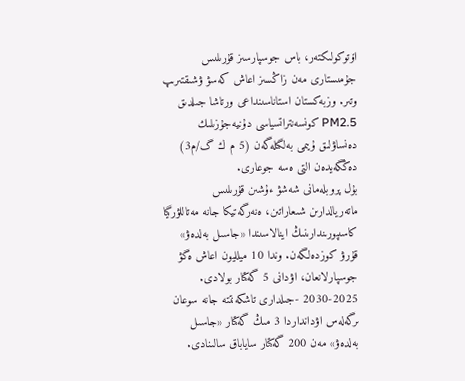اۆتوكولىكتەر، باس جوسپارسىز قۇرىلىس جۇمىستارى مەن زاڭسىز اعاش كەسۋ ۋشىقتىرىپ وتىر. وزبەكستان استاناسىنداعى ورتاشا جىلدىق PM2.5 كونسەنتراتسياسى دۇنيەجۇزىلىك دەنساۋلىق ۇيىمى بەلگىلەگەن (5 م ك گ/م3) دەڭگەيدەن التى ەسە جوعارى.
بۇل پروبلەمانى شەشۋ ءۇشىن قۇرىلىس ماتەريالدارىن شىعاراتىن، ەنەرگەتيكا جانە مەتاللۋرگيا كاسىپورىندارىنىڭ اينالاسىندا «جاسىل بەلدەۋ» قۇرۋ كوزدەلگەن. وندا 10 ميلليون اعاش ەگۋ جوسپارلانعان، اۋدانى 5 گەكتار بولادى. 2025-2030 -جىلدارى تاشكەنتتە جانە سوعان ىرگەلەس اۋدانداردا 3 مىڭ گەكتار «جاسىل بەلدەۋ» مەن 200 گەكتار ساياباق سالىنادى.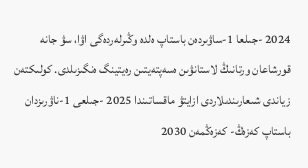2024 -جىلعا 1-ساۋىردەن باستاپ ەلدە وڭىرلەردەگى اۋا، سۋ جانە قورشاعان ورتانىڭ لاستانۋىن ەسەپتەيتىن رەيتينگ ەنگىزىلدى. كولىكتەن زياندى شىعارىندىلاردى ازايتۋ ماقساتىندا 2025 -جىلعى 1-ناۋرىزدان باستاپ كەزەڭ- كەزەڭمەن 2030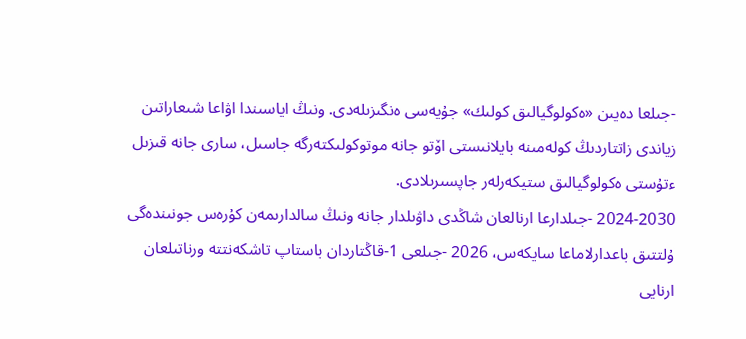-جىلعا دەيىن «ەكولوگيالىق كولىك» جۇيەسى ەنگىزىلەدى. ونىڭ اياسىندا اۋاعا شىعاراتىن زياندى زاتتاردىڭ كولەمىنە بايلانىستى اۆتو جانە موتوكولىكتەرگە جاسىل، سارى جانە قىزىل ءتۇستى ەكولوگيالىق ستيكەرلەر جاپسىرىلادى.
2024-2030 -جىلدارعا ارنالعان شاڭدى داۋىلدار جانە ونىڭ سالدارىمەن كۇرەس جونىندەگى ۇلتتىق باعدارلاماعا سايكەس، 2026 -جىلعى 1-قاڭتاردان باستاپ تاشكەنتتە ورناتىلعان ارنايى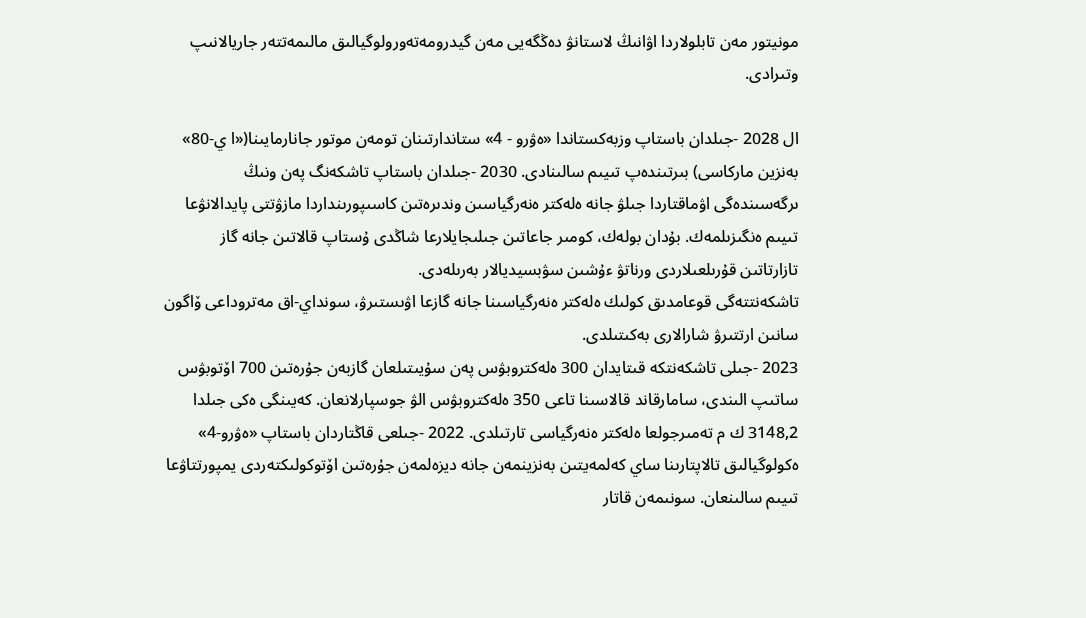مونيتور مەن تابلولاردا اۋانىڭ لاستانۋ دەڭگەيى مەن گيدرومەتەورولوگيالىق مالىمەتتەر جاريالانىپ وتىرادى.

ال 2028 -جىلدان باستاپ وزبەكستاندا «ەۋرو - 4» ستاندارتىنان تومەن موتور جانارمايىنا(«ا ي-80» بەنزين ماركاسى) بىرتىندەپ تىيىم سالىنادى. 2030 -جىلدان باستاپ تاشكەنگ پەن ونىڭ ىرگەسىندەگى اۋماقتاردا جىلۋ جانە ەلەكتر ەنەرگياسىن وندىرەتىن كاسىپورىنداردا مازۋتتى پايدالانۋعا تىيىم ەنگىزىلمەك. بۇدان بولەك، كومىر جاعاتىن جىلىجايلارعا شاڭدى ۇستاپ قالاتىن جانە گاز تازارتاتىن قۇرىلعىلاردى ورناتۋ ءۇشىن سۋبسيديالار بەرىلەدى.
تاشكەنتتەگى قوعامدىق كولىك ەلەكتر ەنەرگياسىنا جانە گازعا اۋىستىرۋ، سونداي-اق مەتروداعى ۆاگون سانىن ارتتىرۋ شارالارى بەكىتىلدى.
2023 -جىلى تاشكەنتكە قىتايدان 300 ەلەكتروبۋس پەن سۇيىتىلعان گازبەن جۇرەتىن 700 اۆتوبۋس ساتىپ الىندى، سامارقاند قالاسىنا تاعى 350 ەلەكتروبۋس الۋ جوسپارلانعان. كەيىنگى ەكى جىلدا 3148,2 ك م تەمىرجولعا ەلەكتر ەنەرگياسى تارتىلدى. 2022 -جىلعى قاڭتاردان باستاپ «ەۋرو-4» ەكولوگيالىق تالاپتارىنا ساي كەلمەيتىن بەنزينمەن جانە ديزەلمەن جۇرەتىن اۆتوكولىكتەردى يمپورتتاۋعا تىيىم سالىنعان. سونىمەن قاتار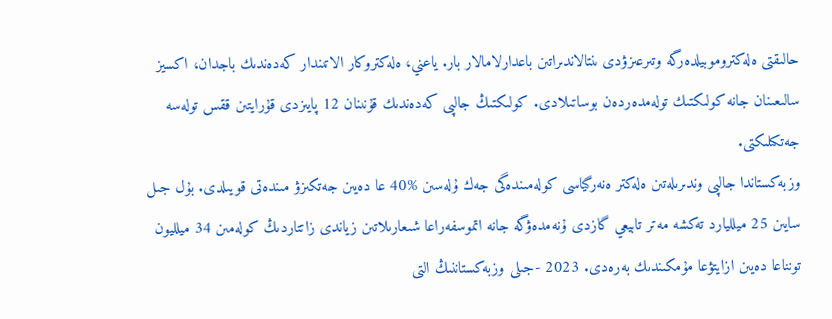حالىقتى ەلەكتروموبيلدەرگە وتىرعىزۋدى ىنتالاندىراتىن باعدارلامالار بار. ياعني، ەلەكتروكار الاتىندار كەدەندىك باجدان، اكسيز سالىعىنان جانە كولىكتىك تولەمدەردەن بوساتىلادى. كولىكتىڭ جالپى كەدەندىك قۇنىنان 12 پايىزدى قۇرايتىن ققس تولەسە جەتكىلىكتى.
وزبەكستاندا جالپى وندىرىلەتىن ەلەكتر ەنەرگياسى كولەمىندەگى جەك ۇلەسىن %40 عا دەيىن جەتكىزۋ مىندەتى قويىلدى. بۇل جىل سايىن 25 ميلليارد تەكشە مەتر تابيعي گازدى ۇنەمدەۋگە جانە اتموسفەراعا شىعارىلاتىن زياندى زاتتاردىڭ كولەمىن 34 ميلليون تونناعا دەيىن ازايتۋعا مۇمكىندىك بەرەدى. 2023 -جىلى وزبەكستاننىڭ التى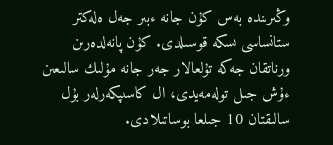وڭىرىندە بەس كۇن جانە ءبىر جەل ەلەكتر ستانساسى ىسكە قوسىلدى. كۇن پانەلدەرىن ورناتقان جەكە تۇلعالار جەر جانە مۇلىك سالىعىن ءۇش جىل تولەمەيدى، ال كاسىپكەرلەر بۇل سالىقتان 10 جىلعا بوساتىلادى.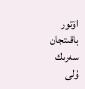اۆتور
باقىتجان سەرىك ۇلى